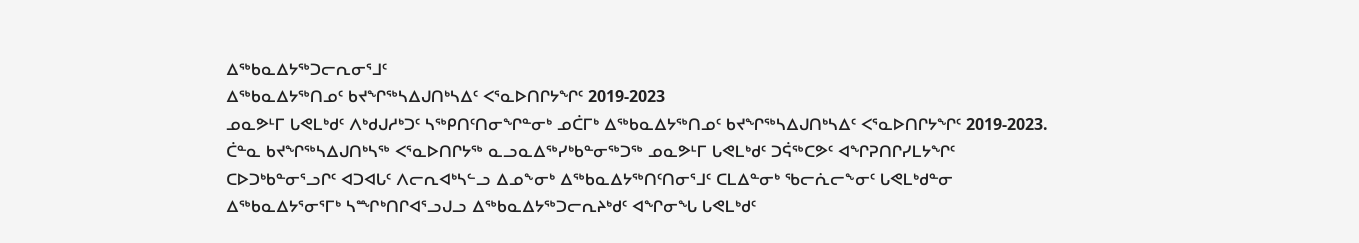ᐃᖅᑲᓇᐃᔭᖅᑐᓕᕆᓂᕐᒧᑦ
ᐃᖅᑲᓇᐃᔭᖅᑎᓄᑦ ᑲᔪᖏᖅᓴᐃᒍᑎᒃᓴᐃᑦ ᐸᕐᓇᐅᑎᒋᔭᖏᑦ 2019-2023
ᓄᓇᕗᒻᒥ ᒐᕙᒪᒃᑯᑦ ᐱᒃᑯᒍᓱᒃᑐᑦ ᓴᖅᑭᑎᑦᑎᓂᖏᓐᓂᒃ ᓄᑖᒥᒃ ᐃᖅᑲᓇᐃᔭᖅᑎᓄᑦ ᑲᔪᖏᖅᓴᐃᒍᑎᒃᓴᐃᑦ ᐸᕐᓇᐅᑎᒋᔭᖏᑦ 2019-2023. ᑖᓐᓇ ᑲᔪᖏᖅᓴᐃᒍᑎᒃᓴᖅ ᐸᕐᓇᐅᑎᒋᔭᖅ ᓇᓗᓇᐃᖅᓯᒃᑲᓐᓂᖅᑐᖅ ᓄᓇᕗᒻᒥ ᒐᕙᒪᒃᑯᑦ ᑐᕌᖅᑕᕗᑦ ᐊᖏᕈᑎᒋᓯᒪᔭᖏᑦ ᑕᐅᑐᒃᑲᓐᓂᕐᓗᒋᑦ ᐊᑐᐊᒐᑦ ᐱᓕᕆᐊᒃᓴᓪᓗ ᐃᓄᖕᓂᒃ ᐃᖅᑲᓇᐃᔭᖅᑎᑦᑎᓂᕐᒧᑦ ᑕᒪᐃᓐᓂᒃ ᖃᓕᕇᓕᖕᓂᑦ ᒐᕙᒪᒃᑯᓐᓂ ᐃᖅᑲᓇᐃᔭᕐᓂᕐᒥᒃ ᓴᙱᒃᑎᒋᐊᕐᓗᒍᓗ ᐃᖅᑲᓇᐃᔭᖅᑐᓕᕆᔨᒃᑯᑦ ᐊᖏᓂᖓ ᒐᕙᒪᒃᑯᑦ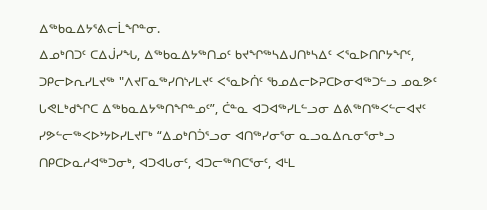ᐃᖅᑲᓇᐃᔭᕐᕕᓕᒫᖏᓐᓂ.
ᐃᓄᒃᑎᑐᑦ ᑕᐃᒎᓯᖓ, ᐃᖅᑲᓇᐃᔭᖅᑎᓄᑦ ᑲᔪᖏᖅᓴᐃᒍᑎᒃᓴᐃᑦ ᐸᕐᓇᐅᑎᒋᔭᖏᑦ, ᑐᑭᓕᐅᕆᓯᒪᔪᖅ "ᐱᔪᒥᓇᖅᓯᑎᔅᓯᒪᔪᑦ ᐸᕐᓇᐅᑏᑦ ᖃᓄᐃᓕᐅᕈᑕᐅᓂᐊᖅᑐᓪᓗ ᓄᓇᕗᑦ ᒐᕙᒪᒃᑯᖏᑕ ᐃᖅᑲᓇᐃᔭᖅᑎᖏᓐᓄᑦ”, ᑖᓐᓇ ᐊᑐᐊᖅᓯᒪᓪᓗᓂ ᐃᕕᖅᑎᖅᐸᓪᓕᐊᔪᑦ ᓯᕗᓪᓕᖅᐸᐅᔾᔭᐅᓯᒪᔪᒥᒃ “ᐃᓄᒃᑎᑑᕐᓗᓂ ᐊᑎᖅᓯᓂᕐᓂ ᓇᓗᓇᐃᕆᓂᕐᓂᒃᓗ ᑎᑭᑕᐅᓇᓱᐊᖅᑐᓂᒃ, ᐊᑐᐊᒐᓂᑦ, ᐊᑐᓕᖅᑎᑕᕐᓂᑦ, ᐊᒻᒪ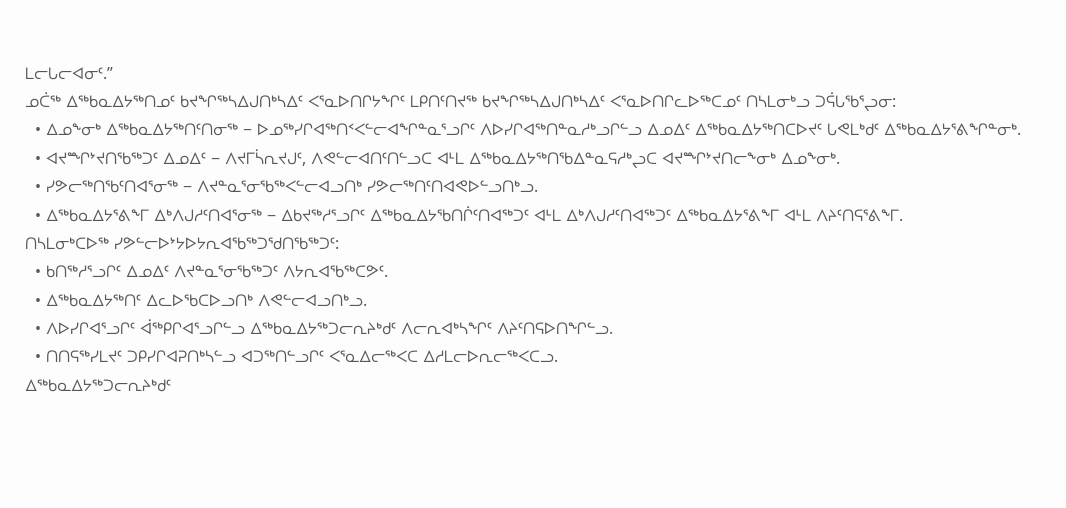ᒪᓕᒐᓕᐊᓂᑦ.”
ᓄᑖᖅ ᐃᖅᑲᓇᐃᔭᖅᑎᓄᑦ ᑲᔪᖏᖅᓴᐃᒍᑎᒃᓴᐃᑦ ᐸᕐᓇᐅᑎᒋᔭᖏᑦ ᒪᑭᑎᑦᑎᔪᖅ ᑲᔪᖏᖅᓴᐃᒍᑎᒃᓴᐃᑦ ᐸᕐᓇᐅᑎᒋᓚᐅᖅᑕᓄᑦ ᑎᓴᒪᓂᒃᓗ ᑐᕌᒐᖃᕐᖢᓂ:
  • ᐃᓄᖕᓂᒃ ᐃᖅᑲᓇᐃᔭᖅᑎᑦᑎᓂᖅ − ᐅᓄᖅᓯᒋᐊᖅᑎᑉᐸᓪᓕᐊᖏᓐᓇᕐᓗᒋᑦ ᐱᐅᓯᒋᐊᖅᑎᓐᓇᓱᒃᓗᒋᓪᓗ ᐃᓄᐃᑦ ᐃᖅᑲᓇᐃᔭᖅᑎᑕᐅᔪᑦ ᒐᕙᒪᒃᑯᑦ ᐃᖅᑲᓇᐃᔭᕐᕕᖏᓐᓂᒃ.
  • ᐊᔪᙱᔾᔪᑎᖃᖅᑐᑦ ᐃᓄᐃᑦ − ᐱᔪᒥᓵᕆᔪᒍᑦ, ᐱᕙᓪᓕᐊᑎᑦᑎᓪᓗᑕ ᐊᒻᒪ ᐃᖅᑲᓇᐃᔭᖅᑎᖃᐃᓐᓇᕋᓱᒃᖢᑕ ᐊᔪᙱᔾᔪᑎᓕᖕᓂᒃ ᐃᓄᖕᓂᒃ.
  • ᓯᕗᓕᖅᑎᖃᑦᑎᐊᕐᓂᖅ − ᐱᔪᓐᓇᕐᓂᖃᖅᐸᓪᓕᐊᓗᑎᒃ ᓯᕗᓕᖅᑎᑦᑎᐊᕙᐅᓪᓗᑎᒃᓗ.
  • ᐃᖅᑲᓇᐃᔭᕐᕕᖕᒥ ᐃᒃᐱᒍᓱᑦᑎᐊᕐᓂᖅ − ᐃᑲᔪᖅᓱᕐᓗᒋᑦ ᐃᖅᑲᓇᐃᔭᖃᑎᒌᑦᑎᐊᖅᑐᑦ ᐊᒻᒪ ᐃᒃᐱᒍᓱᑦᑎᐊᖅᑐᑦ ᐃᖅᑲᓇᐃᔭᕐᕕᖕᒥ ᐊᒻᒪ ᐱᔨᑦᑎᕋᕐᕕᖕᒥ.
ᑎᓴᒪᓂᒃᑕᐅᖅ ᓯᕗᓪᓕᐅᔾᔭᐅᔭᕆᐊᖃᖅᑐᖁᑎᖃᖅᑐᑦ:
  • ᑲᑎᖅᓱᕐᓗᒋᑦ ᐃᓄᐃᑦ ᐱᔪᓐᓇᕐᓂᖃᖅᑐᑦ ᐱᔭᕆᐊᖃᖅᑕᕗᑦ.
  • ᐃᖅᑲᓇᐃᔭᖅᑎᑦ ᐃᓚᐅᖃᑕᐅᓗᑎᒃ ᐱᕙᓪᓕᐊᓗᑎᒃᓗ.
  • ᐱᐅᓯᒋᐊᕐᓗᒋᑦ ᐋᖅᑭᒋᐊᕐᓗᒋᓪᓗ ᐃᖅᑲᓇᐃᔭᖅᑐᓕᕆᔨᒃᑯᑦ ᐱᓕᕆᐊᒃᓴᖏᑦ ᐱᔨᑦᑎᕋᐅᑎᖏᓪᓗ.
  • ᑎᑎᕋᖅᓯᒪᔪᑦ ᑐᑭᓯᒋᐊᕈᑎᒃᓴᓪᓗ ᐊᑐᖅᑎᓪᓗᒋᑦ ᐸᕐᓇᐃᓕᖅᐸᑕ ᐃᓱᒪᓕᐅᕆᓕᖅᐸᑕᓗ.
ᐃᖅᑲᓇᐃᔭᖅᑐᓕᕆᔨᒃᑯᑦ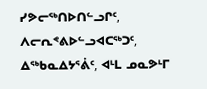ᓯᕗᓕᖅᑎᐅᑎᓪᓗᒋᑦ, ᐱᓕᕆᕝᕕᐅᓪᓗᐊᑕᖅᑐᑦ, ᐃᖅᑲᓇᐃᔭᕐᕖᑦ, ᐊᒻᒪ ᓄᓇᕗᒻᒥ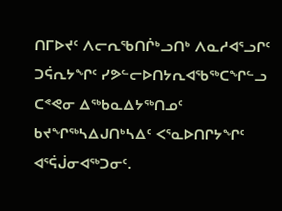ᑎᒥᐅᔪᑦ ᐱᓕᕆᖃᑎᒌᒃᓗᑎᒃ ᐱᓇᓱᐊᕐᓗᒋᑦ ᑐᕌᕆᔭᖏᑦ ᓯᕗᓪᓕᐅᑎᔭᕆᐊᖃᖅᑕᖏᓪᓗ ᑕᕝᕙᓂ ᐃᖅᑲᓇᐃᔭᖅᑎᓄᑦ ᑲᔪᖏᖅᓴᐃᒍᑎᒃᓴᐃᑦ ᐸᕐᓇᐅᑎᒋᔭᖏᑦ ᐊᕐᕌᒎᓂᐊᖅᑐᓂᑦ.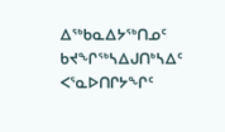ᐃᖅᑲᓇᐃᔭᖅᑎᓄᑦ ᑲᔪᖏᖅᓴᐃᒍᑎᒃᓴᐃᑦ ᐸᕐᓇᐅᑎᒋᔭᖏᑦ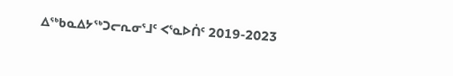ᐃᖅᑲᓇᐃᔭᖅᑐᓕᕆᓂᕐᒧᑦ ᐸᕐᓇᐅᑏᑦ 2019-2023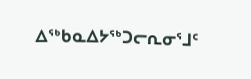ᐃᖅᑲᓇᐃᔭᖅᑐᓕᕆᓂᕐᒧᑦ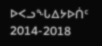ᐅᐸᓗᖓᐃᔭᐅᑏᑦ 2014-2018